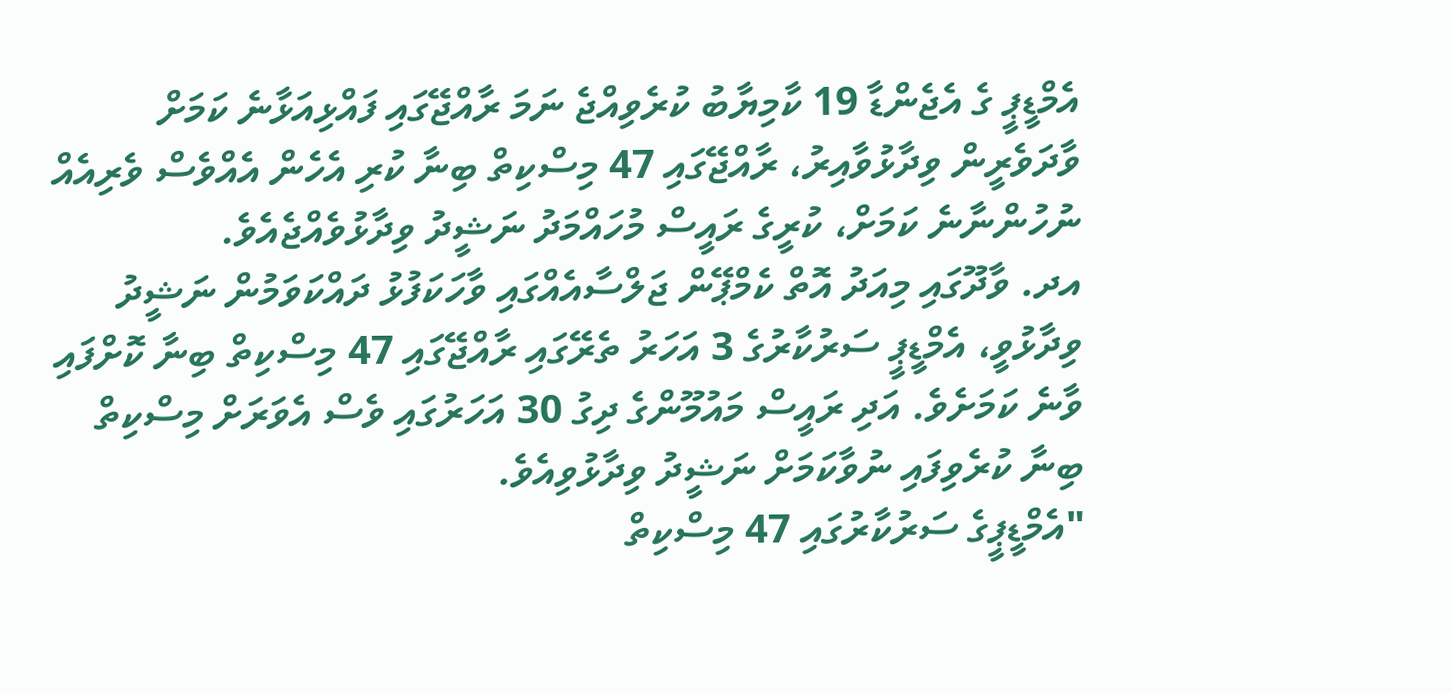އެމްޑީޕީ ގެ އެޖެންޑާ 19 ކާމިޔާބު ކުރެވިއްޖެ ނަމަ ރާއްޖޭގައި ފައްޅިއަޅާނެ ކަމަށް ވާދަވެރީން ވިދާޅުވާއިރު، ރާއްޖޭގައި 47 މިސްކިތް ބިނާ ކުރި އެހެން އެއްވެސް ވެރިއެއް ނުހުންނާނެ ކަމަށް، ކުރީގެ ރައީސް މުހައްމަދު ނަޝީދު ވިދާޅުވެއްޖެއެވެ.
އދ. ވާދޫގައި މިއަދު އޮތް ކެމްޕޭން ޖަލްސާއެއްގައި ވާހަކަފުޅު ދައްކަވަމުން ނަޝީދު ވިދާޅުވީ، އެމްޑީޕީ ސަރުކާރުގެ 3 އަހަރު ތެރޭގައި ރާއްޖޭގައި 47 މިސްކިތް ބިނާ ކޮށްފައި ވާނެ ކަމަށެވެ. އަދި ރައީސް މައުމޫންގެ ދިގު 30 އަހަރުގައި ވެސް އެވަރަށް މިސްކިތް ބިނާ ކުރެވިފައި ނުވާކަމަށް ނަޝީދު ވިދާޅުވިއެވެ.
"އެމްޑީޕީގެ ސަރުކާރުގައި 47 މިސްކިތް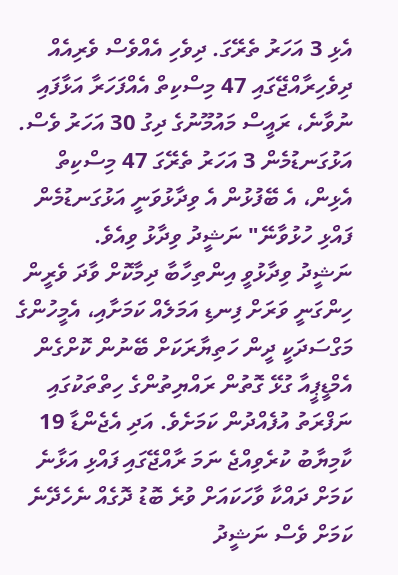އެޅި 3 އަހަރު ތެރޭގަ. ދިވެހި އެއްވެސް ވެރިއެއް ދިވެހިރާއްޖޭގައި 47 މިސްކިތް އެއްފަހަރާ އަޅާފައި ނުވާނެ، ރައީސް މައުމޫނުގެ ދިގު 30 އަހަރު ވެސް. އަޅުގަނޑުމެން 3 އަހަރު ތެރޭގަ 47 މިސްކިތް އެޅިން، އެ ބޭފުޅުން އެ ވިދާޅުވަނީ އަޅުގަނޑުމެން ފައްޅި ހުޅުވާނޭ" ނަޝީދު ވިދާޅު ވިއެވެ.
ނަޝީދު ވިދާޅުވީ އިންތިހާބާ ދިމާކޮށް ވާދަ ވެރީން ހިންގަނީ ވަރަށް ފިނޑި އަމަލެއް ކަމަށާއި، އެމީހުންގެ މަގްސަދަކީ ދީން ހަތިޔާރަކަށް ބޭނުން ކޮށްގެން އެމްޑީޕީއާ ގުޅޭ ގޮތުން ރައްޔިތުންގެ ހިތްތަކުގައި ނަފްރަތު އުފެއްދުން ކަމަށެވެ. އަދި އެޖެންޑާ 19 ކާމިޔާބު ކުރެވިއްޖެ ނަމަ ރާއްޖޭގައި ފައްޅި އަޅާނެ ކަމަށް ދައްކާ ވާހަކައަށް ވުރެ ބޮޑު ދޮގެއް ނެހެދޭނެ ކަމަށް ވެސް ނަޝީދު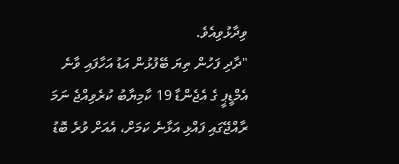ވިދާޅުވިއެވެ.
"ދާދި ފަހުން ތިޔަ ބޭފުޅުން އަޑު އަހާފައި ވާނެ އެމްޑީޕީ ގެ އެޖެންޑާ 19 ކާމިޔާބު ކުރެވިއްޖެ ނަމަ ރާއްޖޭގައި ފައްޅި އަޅާނެ ކަމަށް، އެއަށް ވުރެ ބޮޑު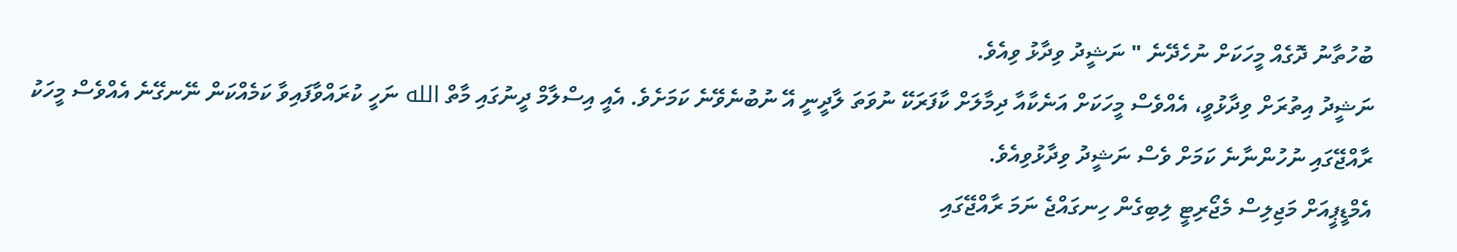ބުހުތާނު ދޮގެއް މީހަކަށް ނުހެދޭނެ " ނަޝީދު ވިދާޅު ވިއެވެ.
ނަޝީދު އިތުރަށް ވިދާޅުވީ، އެއްވެސް މީހަކަށް އަނެކާއާ ދިމާލަށް ކާފަރަކޭ ނުވަތަ ލާދީނީ އޭ ނުބުނެވޭނެ ކަމަށެވެ. އެއީ އިސްލާމް ދީނުގައި މާތް الله ނަހީ ކުރައްވާފައިވާ ކަމެއްކަން ނޭނގޭނެ އެއްވެސް މީހަކު ރާއްޖޭގައި ނުހުންނާނެ ކަމަށް ވެސް ނަޝީދު ވިދާޅުވިއެވެ.
އެމްޑީޕީއަށް މަޖިލިސް މެޖޯރިޓީ ލިބިގެން ހިނގައްޖެ ނަމަ ރާއްޖޭގައި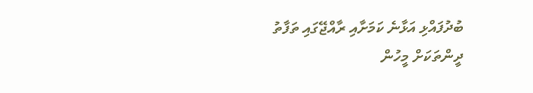ބުދުފައްޅި އަޅާނެ ކަމަށާއި ރާއްޖޭގައި ތަފާތު ދީންތަކަށް މީހުން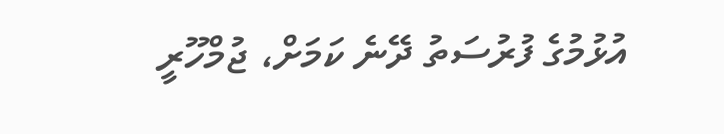އުޅުމުގެ ފުރުސަތު ދޭނެ ކަމަށް، ޖުމްހޫރީ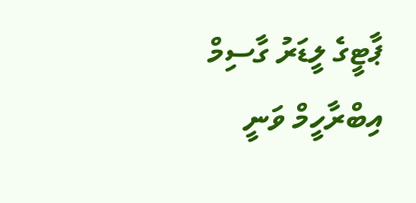ޕާޓީގެ ލީޑަރު ގާސިމް އިބްރާހީމް ވަނީ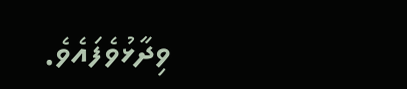ވިދާޅުވެފައެވެ.